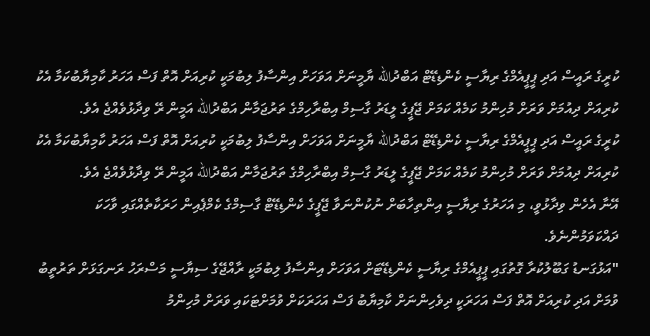ކުރީގެ ރައީސް އަދި ޕީޕީއެމްގެ ރިޔާސީ ކެންޑިޑޭޓް އަބްދުالله ޔާމީނަށް އަވަހަށް އިންސާފު ލިބުމަކީ ކުރިއަށް އޮތް ފަސް އަހަރު ކާމިޔާބުކަމާ އެކު ކުރިއަށް ދިއުމަށް ވަރަށް މުހިންމު ކަމެއް ކަމަށް ޖޭޕީގެ ލީޑަރު ގާސިމް އިބްރާހިމްގެ ތަރުޖަމާން އަބްދުالله އަމީން ރޭ ވިދާޅުވެއްޖެ އެވެ.
ކުރީގެ ރައީސް އަދި ޕީޕީއެމްގެ ރިޔާސީ ކެންޑިޑޭޓް އަބްދުالله ޔާމީނަށް އަވަހަށް އިންސާފު ލިބުމަކީ ކުރިއަށް އޮތް ފަސް އަހަރު ކާމިޔާބުކަމާ އެކު ކުރިއަށް ދިއުމަށް ވަރަށް މުހިންމު ކަމެއް ކަމަށް ޖޭޕީގެ ލީޑަރު ގާސިމް އިބްރާހިމްގެ ތަރުޖަމާން އަބްދުالله އަމީން ރޭ ވިދާޅުވެއްޖެ އެވެ.
އޭނާ އެހެން ވިދާޅުވީ، މި އަހަރުގެ ރިޔާސީ އިންތިހާބަށް ނުކުންނަވާ ޖޭޕީގެ ކެންޑިޑޭޓް ގާސިމްގެ ކެމްޕެއިން ހަރަކާތެއްގައި ވާހަކަ ދައްކަވަމުންނެވެ.
"އަޅުގަނޑު ގަބޫލުކުރާ ގޮތުގައި ޕީޕީއެމްގެ ރިޔާސީ ކެންޑިޑޭޓަށް އަވަހަށް އިންސާފު ލިބުމަކީ ރާއްޖޭގެ ސިޔާސީ މަސްރަހު ރަނގަޅަށް ތަރުތީބު ވުމަށް އަދި ކުރިއަށް އޮތް ފަސް އަހަރަކީ ދިވެހިންނަށް ކާމިޔާބު ފަސް އަހަރަކަށް ވުމަށްޓަކައި ވަރަށް މުހިންމު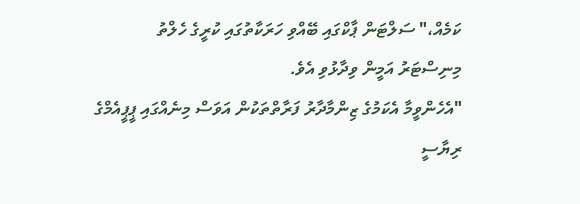ކަމެއް،" ސަލްޓަން ޕާކްގައި ބޭއްވި ހަރަކާތުގައި ކުރީގެ ހެލްތު މިނިސްޓަރު އަމީން ވިދާޅުވި އެވެ.
"އެހެންވީމާ އެކަމުގެ ޒިންމާދާރު ފަރާތްތަކުން އަވަސް މިނެއްގައި ޕީޕީއެމްގެ ރިޔާސީ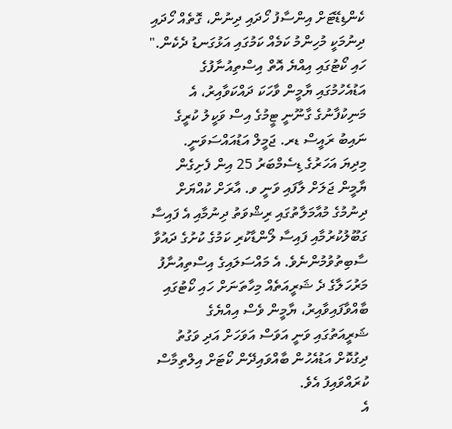ކެންޑިޑޭޓަށް އިންސާފު ހޯދައި ދިނުން، ގޮތެއް ހޯދައި ދިނުމަކީ މުހިންމު ކަމެއް ކަމުގައި އަޅުގަނޑު ދެކެން."
ހައި ކޯޓުގައި އިއްޔެ އޮތް އިސްތިއުނާފުގެ އަޑުއެހުމުގައި ޔާމީން ވާހަކަ ދައްކަވާއިރު، އެ މަނިކުފާނުގެ ގާނޫނީ ޓީމުގެ އިސް ވަކީލު ކުރީގެ ނައިބު ރައީސް ޑރ. ޖަމީލް އަޑުއައްސަވަނީ.
މިދިޔަ އަހަރުގެ ޑިސެމްބަރު 25 އިން ފެށިގެން ޔާމީން ޖަލަށް ލާފައި ވަނީ ވ. އާރަށް ކުއްޔަށް ދިނުމުގެ މުއާމަލާތުގައި ރިޝްވަތު ދިނުމާއި އެ ފައިސާ ގަބޫލުކުރުމާއި ފައިސާ ލޯންޑާކުރި ކަމުގެ ކުށުގެ ދައުވާ ސާބިތުވުމުންނެވެ. އެ މައްސަލައިގެ އިސްތިއުނާފު މަރުހަލާގެ ދެ ޝަރީއަތެއް މިހާތަނަށް ހައި ކޯޓުގައި ބާއްވާފައިވާއިރު، ޔާމީން ވެސް އިއްޔެގެ ޝަރީއަތުގައި ވަނީ އަވަސް އަވަހަށް އަދި ވަގުތު ދިގުކޮށް އަޑުއެހުން ބާއްވައިދޭން ކޯޓަށް އިލްތިމާސް ކުރައްވައިފަ އެވެ.
އެ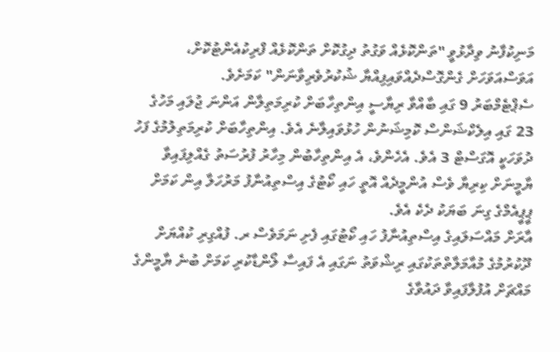މަނިކުފާނު ވިދާޅުވީ "ތަންކޮޅެއް ވަގުތު ދިގުކޮށް ތަންކޮޅެއް ފްރިކުއެންޓުކޮށް، އަވަސްއަވަހަށް ގެންގޮސްދެއްވައިފިއްޔާ ޝުކުރުވެރިވާނަން" ކަމަށެވެ.
ސެޕްޓެމްބަރު 9 ގައި ބާއްވާ ރިޔާސީ އިންތިހާބަށް ކުރިމަތިލާން އަންނަ ޖުލައި މަހުގެ 23 ގައި އިލެކްޝަންސް ކޮމިޝަނުން ހުޅުވައިލާނެ އެވެ. އިންތިހާބަށް ކުރިމަތިލުމުގެ ފަހު ދުވަހަކީ އޮގަސްޓް 3 އެވެ. އެހެންވެ، އެ އިންތިހާބުން މިހާރު ފުރުސަތު ގެއްލިފައިވާ ޔާމީނަށް ކިރިޔާ ވެސް އުންމީދެއް އޮތީ ހައި ކޯޓުގެ އިސްތިއުނާފު މަރުހަލާ އިން ކަމަށް ޕީޕީއެމްގެ ގިނަ ބަޔަކު ދެކެ އެވެ.
އާރަށް މައްސަލައިގެ އިސްތިއުނާފު ހައި ކޯޓުގައި ފެށި ނަމަވެސް ރ. ފުއްގިރި ކުއްޔަށް ދޫކުރުމުގެ މުއާމަލާތްތަކުގައި ރިޝްވަތު ނަގައި އެ ފައިސާ ލޯންޑާކުރި ކަމަށް ބުނެ ޔާމީންގެ މައްޗަށް އުފުލާފައިވާ ދައުވާގެ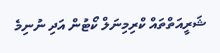ޝަރީއަތްތައް ކްރިމިނަލް ކޯޓުން އަދި ނުނިމެ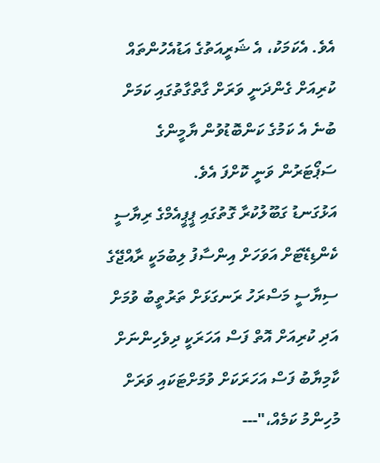އެވެ. އެކަމަކު، އެ ޝަރީއަތުގެ އަޑުއެހުންތައް ކުރިއަށް ގެންދަނީ ވަރަށް ގާތްގާތުގައި ކަމަށް ބުނެ އެ ކަމުގެ ކަންބޮޑުވުން ޔާމީންގެ ސަޕޯޓަރުން ވަނީ ކޮށްފަ އެވެ.
އަޅުގަނޑު ގަބޫލުކުރާ ގޮތުގައި ޕީޕީއެމްގެ ރިޔާސީ ކެންޑިޑޭޓަށް އަވަހަށް އިންސާފު ލިބުމަކީ ރާއްޖޭގެ ސިޔާސީ މަސްރަހު ރަނގަޅަށް ތަރުތީބު ވުމަށް އަދި ކުރިއަށް އޮތް ފަސް އަހަރަކީ ދިވެހިންނަށް ކާމިޔާބު ފަސް އަހަރަކަށް ވުމަށްޓަކައި ވަރަށް މުހިންމު ކަމެއް،"---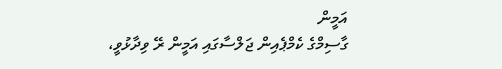އަމީން
ގާސިމްގެ ކެމްޕެއިން ޖަލްސާގައި އަމީން ރޭ ވިދާޅުވީ،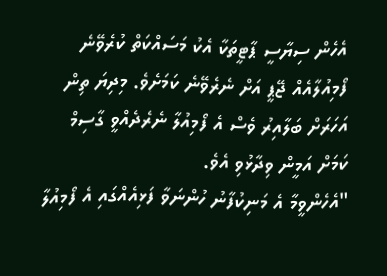އެހެން ސިޔާސީ ޕާޓީތަކާ އެކު މަސައްކަތް ކުރެވޭނެ ފޯމިއުލާއެއް ޖޭޕީ އަށް ނެރެވޭނެ ކަމަށެވެ. މިދިޔަ ތިން އަހަރަށް ބަލާއިރު ވެސް އެ ފޯމިއުލާ ނެރެދެއްވީ ގާސިމް ކަމަށް އަމީން ވިދާޅުވި އެވެ.
"އެހެންވީމާ އެ މަނިކުފާނު ހުންނަވާ ފަޅިއެއްގައި އެ ފޯމިއުލާ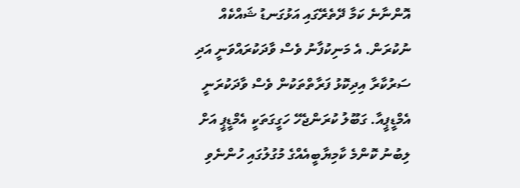އޮންނާނެ ކަމާ ދޭތެރޭގައި އަޅުގަނޑު ޝައްކެއް ނުކުރަން. އެ މަނިކުފާނު ވެސް ވާދަކުރައްވަނީ އަދި ސަރުކާރާ އިދިކޮޅު ފަރާތްތަކުން ވެސް ވާދަކުރަނީ އެމްޑީޕީއާ. ގަބޫލު ކުރަންޖެހޭ ހަގީގަތަކީ އެމްޑީޕީ އަށް ލިބުނު ކޮންމެ ކާމިޔާބީއެއްގެ މުގުލުގައި ހުންނެވި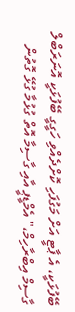ބޭފުޅަކީ، އެ ޕާޓީ އަށް މަގުފަހި ކޮށްދެއްވި ހަގީގީ ބޭފުޅަކީ އޮނަރަބްލް ގާސިމް އިބްރާހިމް،" އެމްޑީޕީ އާއި ގާސިމާ އޮތް ގުޅުމާ ގުޅޭ ގޮތުން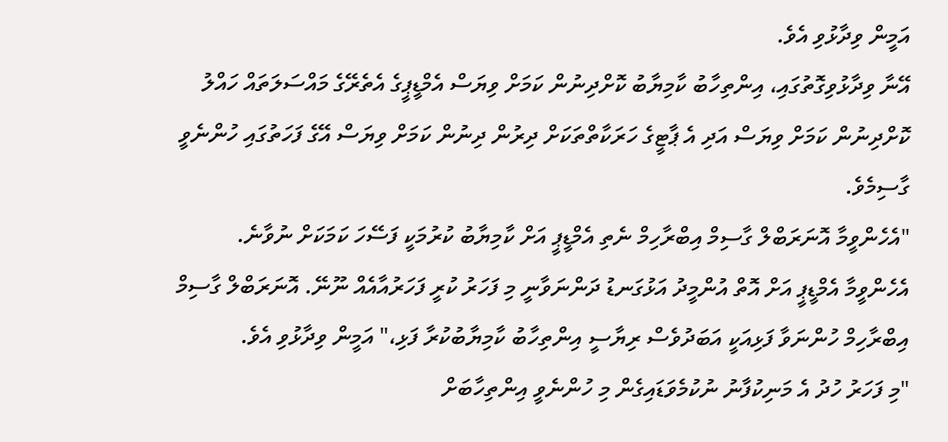އަމީން ވިދާޅުވި އެވެ.
އޭނާ ވިދާޅުވިގޮތުގައި، އިންތިހާބު ކާމިޔާބު ކޮށްދިނުން ކަމަށް ވިޔަސް އެމްޑީޕީގެ އެތެރޭގެ މައްސަލަތައް ހައްލު ކޮށްދިނުން ކަމަށް ވިޔަސް އަދި އެ ޕާޓީގެ ހަރަކާތްތަކަށް ދިރުން ދިނުން ކަމަށް ވިޔަސް އޭގެ ފަހަތުގައި ހުންނެވީ ގާސިމެވެ.
"އެހެންވީމާ އޮނަރަބްލް ގާސިމް އިބްރާހިމް ނެތި އެމްޑީޕީ އަށް ކާމިޔާބު ކުރުމަކީ ފަސޭހަ ކަމަކަށް ނުވާނެ. އެހެންވީމާ އެމްޑީޕީ އަށް އޮތް އުންމީދު އަޅުގަނޑު ދަންނަވާނީ މި ފަހަރު ކުރީ ފަހަރުއާއެއް ނޫނޭ. އޮނަރަބްލް ގާސިމް އިބްރާހިމް ހުންނަވާ ފަޅިއަކީ އަބަދުވެސް ރިޔާސީ އިންތިހާބު ކާމިޔާބުކުރާ ފަޅި،" އަމީން ވިދާޅުވި އެވެ.
"މި ފަހަރު ހުދު އެ މަނިކުފާނު ނުކުމެވަޑައިގެން މި ހުންނެވީ އިންތިހާބަށް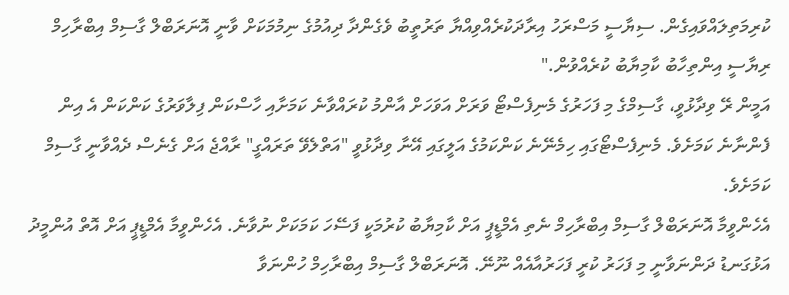ކުރިމަތިލައްވައިގެން. ސިޔާސީ މަސްރަހު އިރާދަކުރެއްވިއްޔާ ތަރުތީބު ވެގެންދާ ދިއުމުގެ ނިމުމަކަށް ވާނީ އޮނަރަބްލް ގާސިމް އިބްރާހިމް ރިޔާސީ އިންތިހާބު ކާމިޔާބު ކުރެއްވުން."
އަމީން ރޭ ވިދާޅުވީ، ގާސިމްގެ މި ފަހަރުގެ މެނިފެސްޓޯ ވަރަށް އަވަހަށް އާންމު ކުރައްވާނެ ކަމަށާއި ހާސްކަން ފިލާވަރުގެ ކަންކަން އެ އިން ފެންނާނެ ކަމަށެވެ. މެނިފެސްޓޯގައި ހިމެނޭނެ ކަންކަމުގެ އަލީގައި އޭނާ ވިދާޅުވީ "އަތްލެވޭ ތަރައްގީ" ރާއްޖެ އަށް ގެނެސް ދެއްވާނީ ގާސިމް ކަމަށެވެ.
އެހެންވީމާ އޮނަރަބްލް ގާސިމް އިބްރާހިމް ނެތި އެމްޑީޕީ އަށް ކާމިޔާބު ކުރުމަކީ ފަސޭހަ ކަމަކަށް ނުވާނެ. އެހެންވީމާ އެމްޑީޕީ އަށް އޮތް އުންމީދު އަޅުގަނޑު ދަންނަވާނީ މި ފަހަރު ކުރީ ފަހަރުއާއެއް ނޫނޭ. އޮނަރަބްލް ގާސިމް އިބްރާހިމް ހުންނަވާ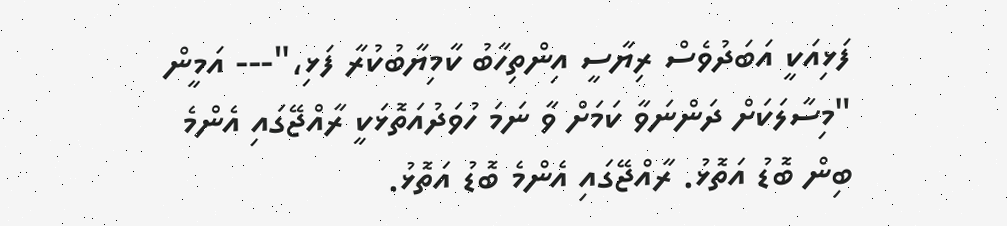ފަޅިއަކީ އަބަދުވެސް ރިޔާސީ އިންތިހާބު ކާމިޔާބުކުރާ ފަޅި،"--- އަމީން
"މިސާލަކަށް ދަންނަވާ ކަމަށް ވާ ނަމަ ހުވަދުއަތޮޅަކީ ރާއްޖޭގައި އެންމެ ބިން ބޮޑު އަތޮޅު. ރާއްޖޭގައި އެންމެ ބޮޑު އަތޮޅު.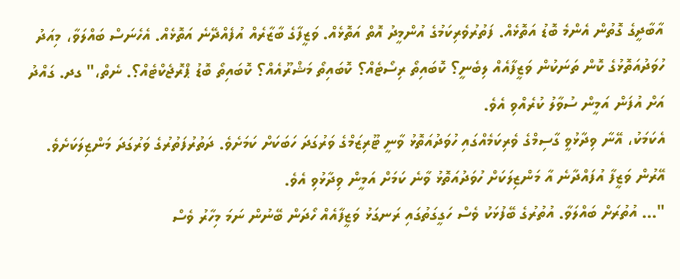އާބާދީގެ ގޮތުން އެންމެ ބޮޑު އަތޮޅެއް. ފަތުރުވެރިކަމުގެ އުންމީދު އޮތް އަތޮޅެއް. ވަޒީފާގެ ބާޒާރެއް އުފެއްދޭނެ އަތޮޅެއް. އެހެނަސް ބައްލަވާ، މިއަދު ހުވަދުއަތޮޅުގެ ކޮން ތަނަކުން ވަޒީފާއެއް ލިބެނީ؟ ކޮބައިތޯ ރިސޯޓެއް؟ ކޮބައިތޯ މަޝްރޫއެއް؟ ކޮބައިތޯ ބޮޑު ޕްރޮޖެކްޓެއް؟. ނެތް،" ގދ. ގައްދު އަށް އުފަން އަމީން ސުވާލު ކުރެއްވި އެވެ.
އެކަމަކު، އޭނާ ވިދާޅުވީ ގާސިމްގެ ވެރިކަމެއްގައި ހުވަދުއަތޮޅު ވާނީ ޓޫރިޒަމްގެ ވަރުގަދަ ހަބަކަށް ކަމަށެވެ. ދަތުރުފަތުރުގެ ވަރުގަދަ މަންޒިލަކަށެވެ. އޭރުން ވަޒީފާ އުފައްދާނެ އާ މަންޒިލަކަށް ހުވަދުއަތޮޅު ވާނެ ކަމަށް އަމީން ވިދާޅުވި އެވެ.
"... އުތުރަށް ބައްލަވާ. އުތުރުގެ ބޭފުޅަކު ވެސް ހަގީގަތުގައި ރަނގަޅު ވަޒީފާއެއް ހޯދަން ބޭނުން ނަމަ މިހާރު ވެސް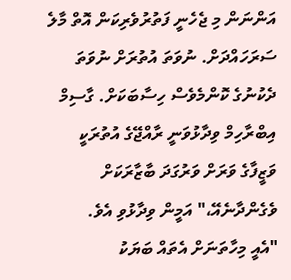އަންނަން މި ޖެހެނީ ފަތުރުވެރިކަން އޮތް މާލެ ސަރަހައްދަށް. ނުވަތަ އުތުރަށް ނުވަތަ ދެކުނުގެ ކޮންމެވެސް ހިސާބަކަށް. ގާސިމް އިބްރާހިމް ވިދާޅުވަނީ ރާއްޖޭގެ އުތުރަކީ ވަޒީފާގެ ވަރަށް ވަރުގަދަ ބާޒާރަކަށް ވެގެންދާނެއޭ،" އަމީން ވިދާޅުވި އެވެ.
"އެއީ މިހާތަނަށް އެތައް ބަޔަކު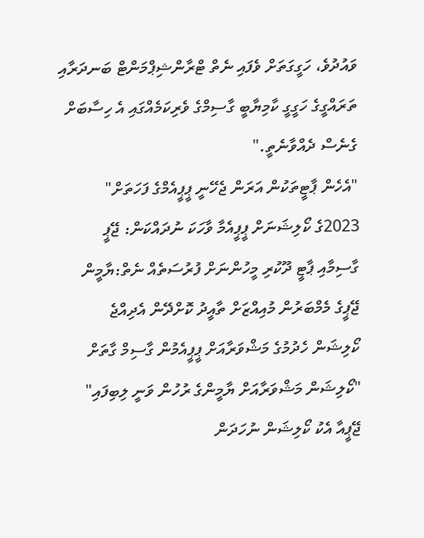ވައުދުވެ، ހަގީގަތަށް ވެފައި ނެތް ޓްރާންޝިޕްމަންޓް ބަނދަރާއި ތަރައްގީގެ ހަގީގީ ކާމިޔާބީ ގާސިމްގެ ވެރިކަމެއްގައި އެ ހިސާބަށް ގެނެސް ދެއްވާނެތީ."
"އެހެން ޕާޓީތަކުން އަރަން ޖެހޭނީ ޕީޕީއެމްގެ ފަހަތަށް"
2023ގެ ކޯލިޝަނަށް ޕީޕީއެމާ ވާހަކަ ނުދައްކަން: ޖޭޕީ
ގާސިމާއި ޕާޓީ ދޫކުރި މީހުންނަށް ފުރުސަތެއް ނެތް:ޔާމީން
ޖޭޕީގެ މެމްބަރުން މުއިއްޒަށް ތާއީދު ކޮށްދޭން އެދިއްޖެ
ކޯލިޝަން ހެދުމުގެ މަޝްވަރާއަށް ޕީޕީއެމުން ގާސިމް ގާތަށް
"ކޯލިޝަން މަޝްވަރާއަށް ޔާމީންގެ ރުހުން ވަނީ ލިބިފައި"
ޖޭޕީއާ އެކު ކޯލިޝަން ނުހަދަން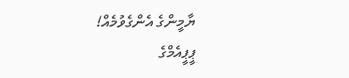ޔާމީންގެ އެންގެވުމެއް!
ޕީޕީއެމްގެ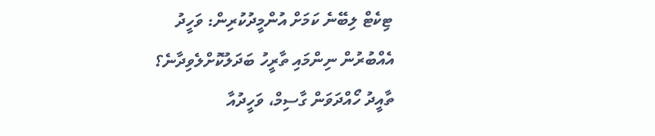ޓިކެޓް ލިބޭނެ ކަމަށް އުންމީދުކުރިން: ވަހީދު
އެއްބުރުން ނިންމައި ތާރީހު ބަދަލުކޮށްލެވިދާނެ؟
ތާއީދު ހޯއްދަވަން ގާސިމް، ވަހީދުއާ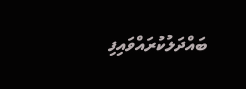ބައްދަލުކުރައްވައިފި